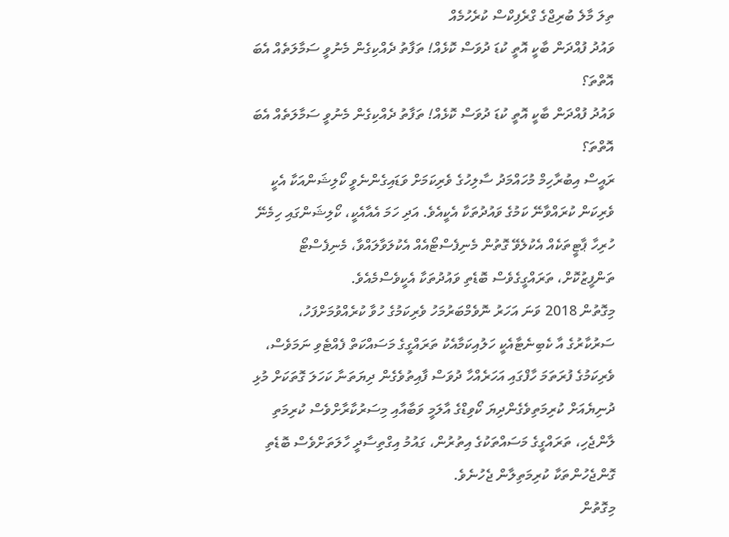ތިލަ މާލެ ބުރިޖްގެ ގްރެފިކްސް ކުރެހުމެއް
ވައުދު ފުއްދަން ބާކީ އޮތީ ކުޑަ ދުވަސް ކޮޅެއް! ތަފާތު ދެއްކިގެން މެނުވީ ސަމާލަތެއް އެބަ އޮތްތަ؟
ވައުދު ފުއްދަން ބާކީ އޮތީ ކުޑަ ދުވަސް ކޮޅެއް! ތަފާތު ދެއްކިގެން މެނުވީ ސަމާލަތެއް އެބަ އޮތްތަ؟
ރައީސް އިބުރާހިމް މުހައްމަދު ސާލިހުގެ ވެރިކަމަށް ވަޑައިގެންނެވީ ކޯލިޝަންއަކާ އެކީ ވެރިކަން ކުރައްވާނޭ ކަމުގެ ވައުދުތަކާ އެކީއެވެ. އަދި ހަމަ އެއާއެކީ، ކޯލިޝަންގައި ހިމެނޭ ހުރިހާ ޕާޓީތަކެއް އެކުލެވޭ ގޮތުން މެނިފެސްޓޯއެއް އެކުލަވާލައްވާ، މެނިފެސްޓޯ ތަންފީޒުކޮށް، ތަރައްގީގެވެސް ބޮޑެތި ވައުދުތަކާ އެކީވެސްމެއެވެ.
މިގޮތުން 2018 ވަނަ އަހަރު ނޮވެމްބަރުމަހު ވެރިކަމުގެ ހުވާ ކުރެއްވުމަށްފަހު، ސަރުކާރުގެ އާ ކެބިނެޓާއެކީ ހަލުއިކަމާއެކު ތަރައްގީގެ މަސައްކަތް ފެއްޓެވި ނަމަވެސް، ވެރިކަމުގެ ފުރަތަމަ ހާފްގައި އަހަރެއްހާ ދުވަސް ފާއިތުވެގެން ދިޔަތަނާ ކަހަލަ ގޮތަކަށް މުޅި ދުނިޔެއަށް ކުރިމަތިވެގެންދިޔަ ކޯވިޑްގެ އާލަމީ ވަބާއާއި މިސަރުކާރާށްވެސް ކުރިމަތި ލާންޖެހި، ތަރައްގީގެ މަސައްތަކުގެ އިތުރުން، ގައުމު އިގްތިސާދީ ހާލަތަށްވެސް ބޮޑެތި ގޮންޖެހުންތަކާ ކުރިމަތިލާން ޖެހުނެވެ.
މިގޮތުން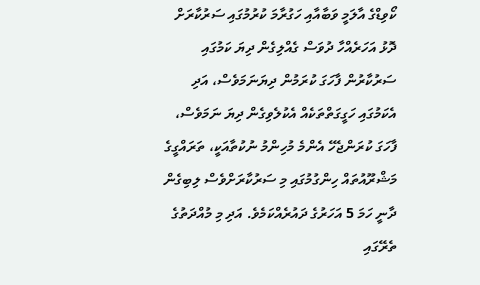ކޯވިޑްގެ އާލަމީ ވަބާއާއި ހަގުރާމަ ކުރުމުގައި ސަރުކާރަށް ދޮޅު އަހަރެއްހާ ދުވަސް ގެއްލިގެން ދިޔަ ކަމުގައި ސަރުކާރުން ފާހަގަ ކުރަމުން ދިޔަނަމަވެސް، އަދި އެކަމުގައި ހަގީގަތްތަކެއް އެކުލެވިގެން ދިޔަ ނަމަވެސް، ފާހަގަ ކުރަންޖެހޭ އެންމެ މުހިންމު ނުކުތާއަކީ، ތަރައްގީގެ މަޝްރޫއުތައް ހިންގުމުގައި މި ސަރުކާރަށްވެސް ލިބިގެން ދާނީ ހަމަ 5 އަހަރުގެ ދައުރެއްކަމެވެ. އަދި މި މުއްދަތުގެ ތެރޭގައި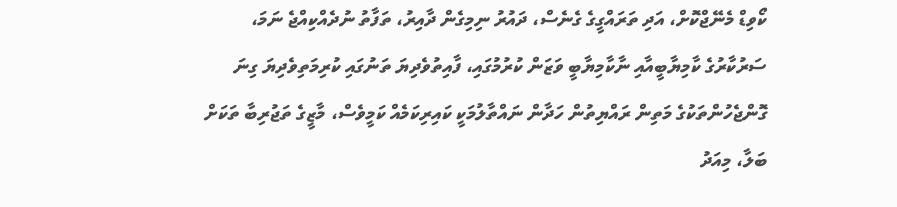ކޯވިޑް މެނޭޖްކޮށް، އަދި ތަރައްގީގެ ގެނެސް، ދައުރު ނިމިގެން ދާއިރު، ތަފާތު ނުދެއްކިއްޖެ ނަމަ، ސަރުކާރުގެ ކާމިޔާބީއާއި ނާކާމިޔާބީ ވަޒަން ކުރުމުގައި، ފާއިތުވެދިޔަ ތަނުގައި ކުރިމަތިވެދިޔަ ގިނަ ގޮންޖެހުންތަކުގެ މަތިން ރައްޔިތުން ހަދާން ނައްތާލުމަކީ ކައިރިކަމެއް ކަމީވެސް، މާޒީގެ ތަޖުރިބާ ތަކަށް ބަލާ، މިއަދު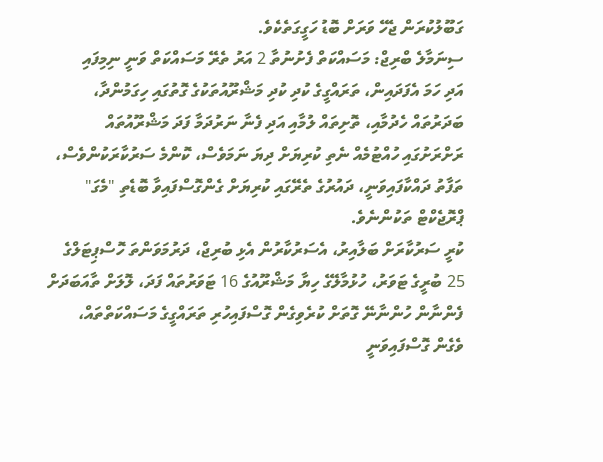ގަބޫލުކުރަން ޖެހޭ ވަރަށް ބޮޑު ހަގީގަތެކެވެ.
ސިނަމާލެ ބްރިޖް: މަސައްކަތް ފެށުނުތާ 2 އަރު ތެރޭ މަސައްކަތް ވަނީ ނިމިފައި
އަދި ހަމަ އެފަދައިން، ތަރައްގީގެ ކުދި ކުދި މަޝްރޫއުތަކުގެ ގޮތުގައި ހިގަމުންދާ، ބަދަރުތައް ހެދުމާއި، ތޮށިތައް ލުމާއި އަދި ފެނާ ނަރުދަމާ ފަދަ މަޝްރޫއުތައް ރަށްރަށުގައި ހުއްޓުމެއް ނެތި ކުރިޔަށް ދިޔަ ނަމަވެސް، ކޮންމެ ސަރުކާރަކުންވެސް، ތަފާތު ދައްކާފައިވަނީ، ދައުރުގެ ތެރޭގައި ކުރިޔަށް ގެންގޮސްފައިވާ ބޮޑެތި "މެގަ" ޕްރޮޖެކްޓް ތަކުންނެވެ.
ކުރީ ސަރުކާރަށް ބަލާއިރު، އެސަރުކާރުން އެޅި ބުރިޖް، ދަރުމަވަންތަ ހޮސްޕިޓަލްގެ 25 ބުރީގެ ޓަވަރު، ހުޅުމާލޭގެ ހިޔާ މަޝްރޫއުގެ 16 ޓަވަރުތައް ފަދަ، ލޮލަށް ތާއަބަދަށް ފެންނާން ހުންނާނޭ ގޮތަށް ކުރެވިގެން ގޮސްފައިހުރި ތަރައްގީގެ މަސައްކަތްތައް، ވެގެން ގޮސްފައިވަނީ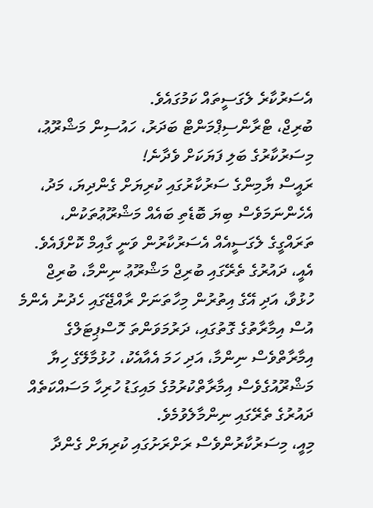އެސަރުކާރެ ލެގަސީތައް ކަމުގައެވެ.
ބުރިޖް، ޓްރާންސިޕްމަންޓް ބަދަރު، ހައުސިން މަޝްރޫޢު، މިސަރުކާރުގެ ބަލި ފަޔަކަށް ވެދާނެ!
ރައީސް ޔާމިންގެ ސަރުކާރުގައި ކުރިޔަށް ގެންދިޔަ، މަދު، އެހެންނަމަވެސް ބިޔަ ބޮޑެތި ބައެއް މަޝްރޫޢުތަކުން، ތަރައްގީގެ ލެގަސީއެއް އެސަރުކާރުން ވަނީ ގާއިމް ކޮށްފައެވެ. އެއީ، ދައުރުގެ ތެރޭގައި ބުރިޖް މަޝްރޫޢު ނިންމާ، ބުރިޖް ހުޅުވާ، އަދި އޭގެ އިތުރުން މިހާތަނަށް ރާއްޖޭގައި ހެދުނު އެންމެ އުސް އިމާރާތުގެ ގޮތުގައި، ދަރުމަވަންތަ ހޮސްޕިޓަލްގެ އިމާރާތްވެސް ނިންމާ، އަދި ހަމަ އެއާއެކު، ހުޅުމާލޭގެ ހިޔާ މަޝްރޫއުގެވެސް އިމާރާތްކުރުމުގެ މައިގަޑު ހުރިހާ މަސައްކަތެއް ދައުރުގެ ތެރޭގައި ނިންމާލެވުމެވެ.
މިއީ، މިސަރުކާރުންވެސް ރަށްރަށުގައި ކުރިޔަށް ގެންދާ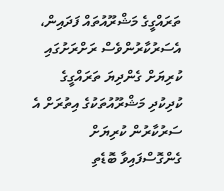ތަރައްގީގެ މަޝްރޫއުތައް ފަދައިން، އެސަރުކާރުންވެސް ރަށްރަށުގައި ކުރިޔަށް ގެންދިޔަ ތަރައްގީގެ ކުދިކުދި މަޝްރޫއުތަކުގެ އިތުރަށް އެ ސަރުކާރުން ކުރިޔަށް ގެންގޮސްފައިވާ ބޮޑެތި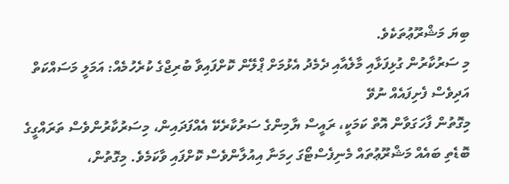ބިޔަ މަޝްރޫޢުތަކެވެ.
މި ސަރުކާރުން ގުޅިފަޅާއި މާލެއާއި ދެމެދު އެޅުމަށް ޕްލޭން ކޮށްފައިވާ ބުރިޖްގެ ކުރެހުމެއް: އަމަލީ މަސައްކަތް އަދިވެސް ފެށިފައެއް ނުވޭ
މިގޮތުން ފާހަގަވާން އޮތް ކަމަކީ، ރައީސް ޔާމިންގެ ސަރުކާރެކޭ އެއްފަދައިން، މިސަރުކާރުންވެސް ތަރައްގީގެ ބޮޑެތި ބައެއް މަޝްރޫޢުތައް މެނިފެސްޓޯގަ ހިމަނާ އިއުލާންވެސް ކޮށްފައި ވާކަމެވެ. މިގޮތުން،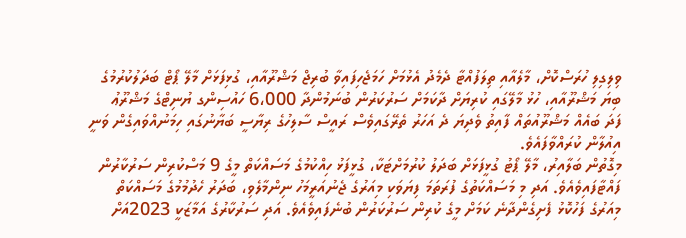ވިލިގިލި ހުރަސްކޮށް، މާލެއާއި ތިލަފުއްޓާ ދެމެދު އެޅުމަށް ހަމަޖެހިފައިވާ ބުރިޖް މަޝްރޫއާއި، ގުޅިފަޅަށް މާލޭ ޕޯޓް ބަދަލުކުރުމުގެ ބިޔަ މަޝްރޫއާއި، ހުޅު މާލޭގައި ކުރިޔަށް ދާކަމަށް ސަރުކަރުން ބުނަމުންދާ 6،000 ހައުސިންގ ޔުނިޓްގެ މަޝްރޫޢު ފަދަ ބައެއް މަޝްރޫއުތައް ފާއިތު ވެދިޔަ ދެ އަހަރު ތެރޭގައިވެސް ރައީސް ސާލިހުގެ ރިޔާސީ ބަޔާނުގައި ހިމަނުއްވައިގެން ވަނީ އިއުލާން ކުރައްވާފައެވެ.
މިގޮތުން ބަލާއިރު، މާލޭ ޕޯޓު ގުޅީފަޅަށް ބަދަލު ކުރުމަށްޓަކާ، ގުޅީފަޅު ހިއްކުމުގެ މަސައްކަތް މީގެ 9 މަސްކުރިން ސަރުކާރުން ފައްޓާފައިވެއެވެ. އަދި މި މަސައްކަތުގެ ފުރަތަމަ ފިޔަވަކި މިއަރުގެ ޖެނުއަރީމަހު ނިންމާލެވި، ބަދަރު ހެދުމުމުގެ މަސައްކަތް މިއަރުގެ ފަހުކޮޅު ފެށިގެންދާނެ ކަމަށް މީގެ ކުރިން ސަރުކަރުން ބުނެފައިވެއެވެ. އަދި ސަރުކާރުގެ އަމާޒަކީ 2023އަށް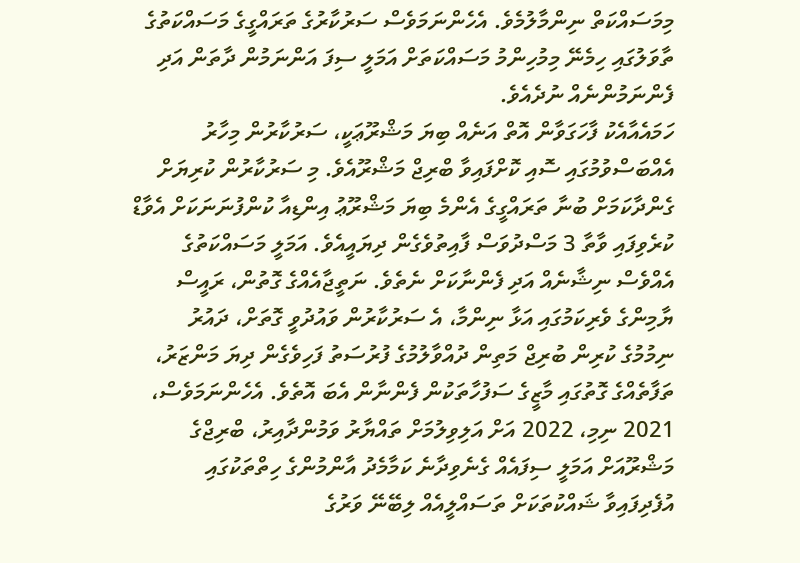މިމަސައްކަތް ނިންމާލުމެވެ. އެހެންނަމަވެސް ސަރުކާރުގެ ތަރައްގީގެ މަސައްކަތުގެ ތާވަލުގައި ހިމެނޭ މިމުހިންމު މަސައްކަތަށް އަމަލީ ސިފަ އަންނަމުން ދާތަން އަދި ފެންނަމުންނެއް ނުދެއެވެ.
ހަމައެއާއެކު ފާހަގަވާން އޮތް އަނެއް ބިޔަ މަޝްރޫޢަކީ، ސަރުކާރުން މިހާރު އެއްބަސްވުމުގައި ސޮއި ކޮށްފައިވާ ބްރިޖް މަޝްރޫއެވެ. މި ސަރުކާރުން ކުރިޔަށް ގެންދާކަމަށް ބުނާ ތަރައްގީގެ އެންމެ ބިޔަ މަޝްރޫޢު އިންޑިއާ ކުންފުނަނަކަށް އެވާޑް ކުރެވިފައި ވާތާ 3 މަސްދުވަސް ފާއިތުވެގެން ދިޔައީއެވެ. އަމަލީ މަސައްކަތުގެ އެއްވެސް ނިޝާނެއް އަދި ފެންނާކަށް ނެތެވެ. ނަތީޖާއެއްގެ ގޮތުން، ރައީސް ޔާމިންގެ ވެރިކަމުގައި އަޅާ ނިންމާ، އެ ސަރުކާރުން ވައުދުވީ ގޮތަށް، ދައުރު ނިމުމުގެ ކުރިން ބުރިޖް މަތިން ދުއްވާލުމުގެ ފުރުސަތު ފަހިވެގެން ދިޔަ މަންޒަރު، ތަފާތެއްގެ ގޮތުގައި މާޒީގެ ސަފުހާތަކުން ފެންނާން އެބަ އޮތެވެ. އެހެންނަމަވެސް، 2021 ނިމި، 2022 އަށް އަލިވިލުމަށް ތައްޔާރު ވަމުންދާއިރު، ބްރިޖްގެ މަޝްރޫއަށް އަމަލީ ސިފައެއް ގެނެވިދާނެ ކަމާމެދު އާންމުންގެ ހިތްތަކުގައި އުފެދިފައިވާ ޝައްކުތަކަށް ތަސައްލީއެއް ލިބޭނޭ ވަރުގެ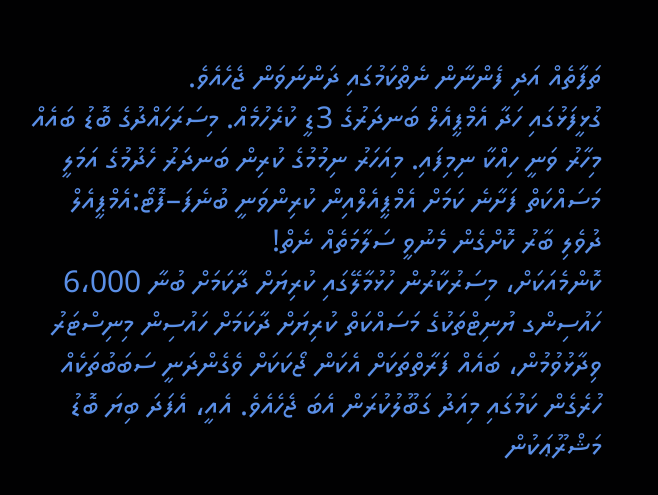ތަފާތެއް އަދި ފެންނާން ނެތްކަމުގައި ދަންނަވަން ޖެހެއެވެ.
ގުޅީފަޅުގައި ހަދާ އެމްޕީއެލް ބަނދަރުގެ 3ޑީ ކުރެހުމެއް. މިސަރަހައްދުގެ ބޮޑު ބައެއް މިހާރު ވަނީ ހިއްކާ ނިމިފައި. މިއަހަރު ނިމުމުގެ ކުރިން ބަނދަރު ހެދުމުގެ އަމަލީ މަސައްކަތް ފަށާނެ ކަމަށް އެމްޕީއެލްއިން ކުރިންވަނީ ބުނެފަ–ފޮޓޯ:އެމްޕީއެލް
ދުވެލި ބާރު ކޮށްގެން މެނުވީ ސަލާމަތެއް ނެތް!
ކޮންމެއަކަށް، މިސަރުކާރުން ހުޅުމާލޭގައި ކުރިޔަށް ދާކަމަށް ބުނާ 6،000 ހައުސިންގ ޔުނިޓްތަކުގެ މަސައްކަތް ކުރިޔަށް ދާކަމަށް ހައުސިން މިނިސްޓަރު ވިދާޅުވުމުން، ބައެއް ފަރާތްތަކަށް އެކަން ޖޯކަކަށް ވެގެންދަނީ ސަބަބުތަކެއް ހުރެގެން ކަމުގައި މިއަދު ގަބޫލުކުރަން އެބަ ޖެހެއެވެ. އެއީ، އެފަދަ ބިޔަ ބޮޑު މަޝްރޫޢަކުން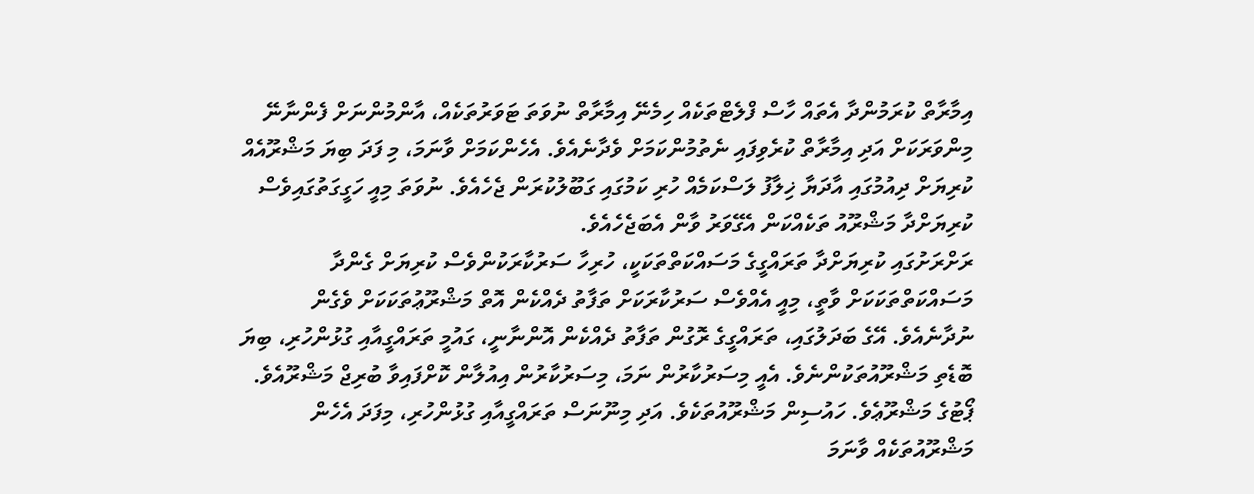އިމާރާތް ކުރަމުންދާ އެތައް ހާސް ފްލެޓްތަކެއް ހިމެނޭ އިމާރާތް ނުވަތަ ޓަވަރުތަކެއް، އާންމުންނަށް ފެންނާނޭ މިންވަރަކަށް އަދި އިމާރާތް ކުރެވިފައި ނެތުމުންކަމަށް ވެދާނެއެވެ. އެހެންކަމަށް ވާނަމަ، މި ފަދަ ބިޔަ މަޝްރޫއެއް ކުރިޔަށް ދިއުމުގައި އާދަޔާ ޚިލާފު ލަސްކަމެއް ހުރި ކަމުގައި ގަބޫލުކުރަން ޖެހެއެވެ. ނުވަތަ މިއީ ހަގީގަތުގައިވެސް ކުރިޔަށްދާ މަޝްރޫއު ތަކެއްކަން އެގޭވަރު ވާން އެބަޖެހެއެވެ.
ރަށްރަށުގައި ކުރިޔަށްދާ ތަރައްގީގެ މަސައްކަތްތަކަކީ، ހުރިހާ ސަރުކާރަކުންވެސް ކުރިޔަށް ގެންދާ މަސައްކަތްތަކަކަށް ވާތީ، މިއީ އެއްވެސް ސަރުކާރަކަށް ތަފާތު ދެއްކެން އޮތް މަޝްރޫޢުތަކަކަށް ވެގެން ނުދާނެއެވެ. އޭގެ ބަދަލުގައި، ތަރައްގީގެ ރޮގުން ތަފާތު ދެއްކެން އޮންނާނީ، ގައުމީ ތަރައްގީއާއި ގުޅުންހުރި، ބިޔަ ބޮޑެތި މަޝްރޫއުތަކުންނެވެ. އެއީ މިސަރުކާރުން ނަމަ، މިސަރުކާރުން އިއުލާން ކޮށްފައިވާ ބުރިޖް މަޝްރޫއެވެ. ޕޯޓުގެ މަޝްރޫޢެވެ. ހައުސިން މަޝްރޫއުތަކެވެ. އަދި މިނޫނަސް ތަރައްގީއާއި ގުޅުންހުރި، މިފަދަ އެހެން މަޝްރޫއުތަކެއް ވާނަމަ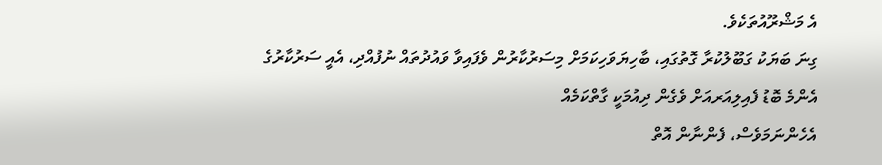އެ މަޝްރޫއުތަކެވެ.
ގިނަ ބަޔަކު ގަބޫލުކުރާ ގޮތުގައި، ބާހިޔަވަހިކަމަށް މިސަރުކާރުން ވެފައިވާ ވައުދުތައް ނުފުއްދި، އެއީ ސަރުކާރުގެ އެންމެ ބޮޑު ފެއިލިއަރއަށް ވެގެން ދިއުމަކީ ގާތްކަމެއް
އެހެންނަމަވެސް، ފެންނާން އޮތް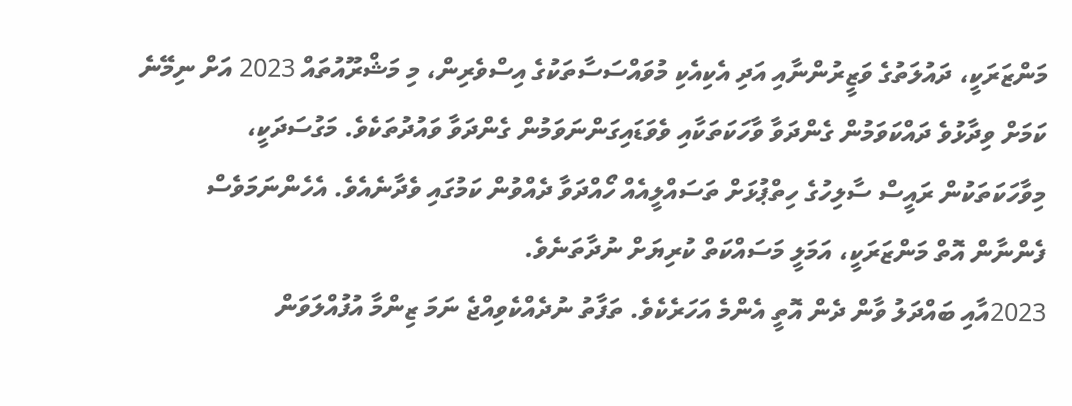މަންޒަރަކީ، ދައުލަތުގެ ވަޒީރުންނާއި އަދި އެކިއެކި މުވައްސަސާތަކުގެ އިސްވެރިން، މި މަޝްރޫއުތައް 2023 އަށް ނިމޭނެ ކަމަށް ވިދާޅުވެ ދައްކަވަމުން ގެންދަވާ ވާހަކަތަކާއި ވެވަޑައިގަންނަވަމުން ގެންދަވާ ވައުދުތަކެވެ. މަގުސަދަކީ، މިވާހަކަތަކުން ރައީސް ސާލިހުގެ ހިތްޕުޅަށް ތަސައްލީއެއް ހޯއްދަވާ ދެއްވުން ކަމުގައި ވެދާނެއެވެ. އެހެންނަމަވެސް ފެންނާން އޮތް މަންޒަރަކީ، އަމަލީ މަސައްކަތް ކުރިޔަށް ނުދާތަނެވެ.
2023އާއި ބައްދަލު ވާން ދެން އޮތީ އެންމެ އަހަރެކެވެ. ތަފާތު ނުދެއްކެވިއްޖެ ނަމަ ޒިންމާ އުފުއްލަވަން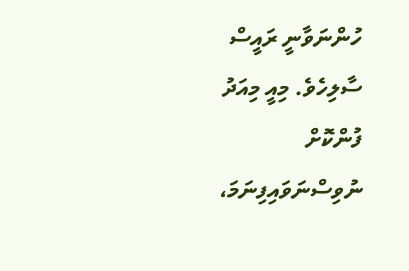ހުންނަވާނީ ރައީސް ސާލިހެވެ. މިއީ މިއަދު ފުންކޮށް ނުވިސްނަވައިފިނަމަ،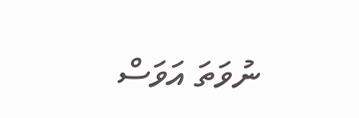ނުވަތަ އަވަސް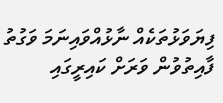ފިޔަވަޅުތަކެއް ނާޅުއްވައިނަމަ ވަގުތު ފާއިތުވުން ވަރަށް ކައިރީގައި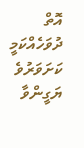އޮތް ދުވަހެއްކަމީ ކަށަވަރުވެ ޔަގީންވާ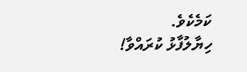ކަމެކެވެ.
ހިޔާލުފާޅު ކުރައްވާ!